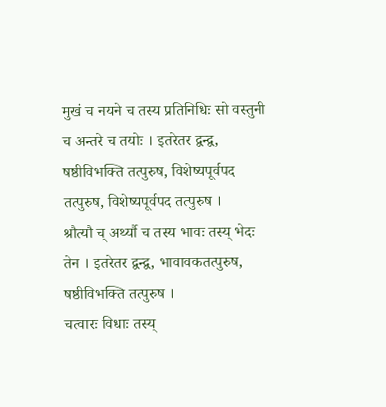मुखं च नयने च तस्य प्रतिनिधिः सो वस्तुनी च अन्तरे च तयोः । इतरेतर द्वन्द्व, षष्ठीविभक्ति तत्पुरुष, विशेष्यपूर्वपद तत्पुरुष, विशेष्यपूर्वपद तत्पुरुष ।
श्रौत्यौ च् अर्थ्यौ च तस्य भावः तस्य् भेदः तेन । इतरेतर द्वन्द्व, भावावकतत्पुरुष, षष्ठीविभक्ति तत्पुरुष ।
चत्वारः विधाः तस्य्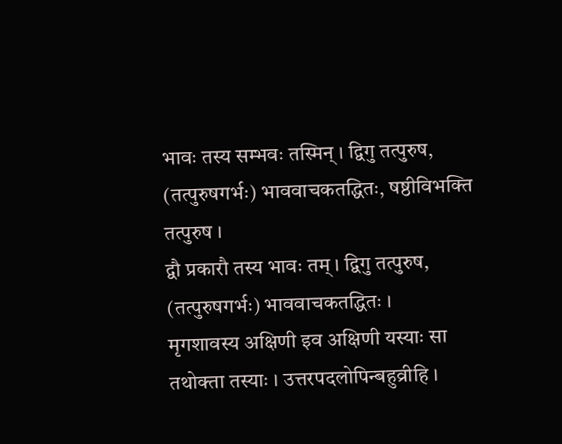भावः तस्य सम्भवः तस्मिन् । द्विगु तत्पुरुष, (तत्पुरुषगर्भः) भाववाचकतद्धितः, षष्ठीविभक्ति तत्पुरुष ।
द्वौ प्रकारौ तस्य भावः तम् । द्विगु तत्पुरुष, (तत्पुरुषगर्भः) भाववाचकतद्धितः ।
मृगशावस्य अक्षिणी इव अक्षिणी यस्याः सा तथोक्ता तस्याः । उत्तरपदलोपिन्बहुव्रीहि ।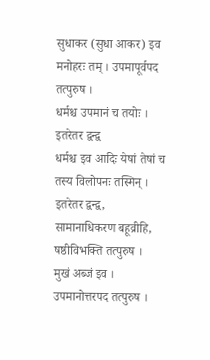सुधाकर (सुधा आकर) इव मनोहरः तम् । उपमापूर्वपद तत्पुरुष ।
धर्मश्च उपमानं च तयोः । इतरेतर द्वन्द्व
धर्मश्च इव आदिः येषां तेषां च तस्य विलोपनः तस्मिन् । इतरेतर द्वन्द्व, सामानाधिकरण बहूव्रीहि, षष्ठीविभक्ति तत्पुरुष ।
मुखं अब्जं इव । उपमानोत्तरपद तत्पुरुष ।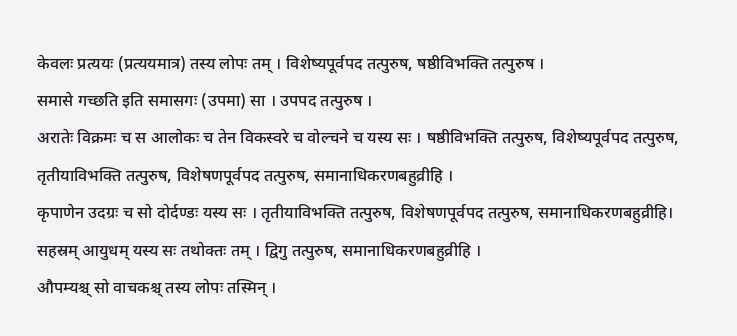केवलः प्रत्ययः (प्रत्ययमात्र) तस्य लोपः तम् । विशेष्यपूर्वपद तत्पुरुष, षष्ठीविभक्ति तत्पुरुष ।
समासे गच्छति इति समासगः (उपमा) सा । उपपद तत्पुरुष ।
अरातेः विक्रमः च स आलोकः च तेन विकस्वरे च वोल्चने च यस्य सः । षष्ठीविभक्ति तत्पुरुष, विशेष्यपूर्वपद तत्पुरुष, तृतीयाविभक्ति तत्पुरुष, विशेषणपूर्वपद तत्पुरुष, समानाधिकरणबहुव्रीहि ।
कृपाणेन उदग्रः च सो दोर्दण्डः यस्य सः । तृतीयाविभक्ति तत्पुरुष, विशेषणपूर्वपद तत्पुरुष, समानाधिकरणबहुव्रीहि।
सहस्रम् आयुधम् यस्य सः तथोक्तः तम् । द्विगु तत्पुरुष, समानाधिकरणबहुव्रीहि ।
औपम्यश्च् सो वाचकश्च् तस्य लोपः तस्मिन् ।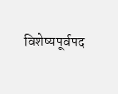विशेष्यपूर्वपद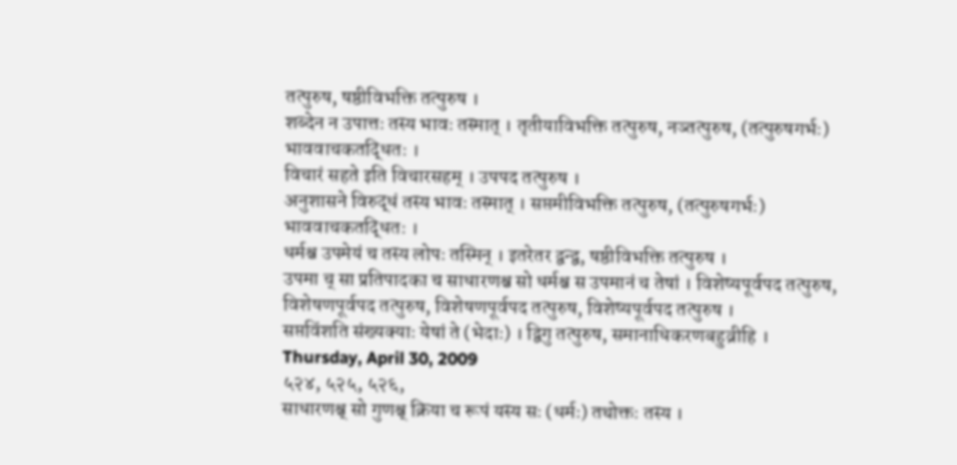तत्पुरुष, षष्ठीविभक्ति तत्पुरुष ।
शब्देन न उपात्तः तस्य भावः तस्मात् । तृतीयाविभक्ति तत्पुरुष, नञ्तत्पुरुष, (तत्पुरुषगर्भः) भाववाचकतद्धितः ।
विचारं सहते इति विचारसहम् । उपपद तत्पुरुष ।
अनुशासने विरुद्धं तस्य भावः तस्मात् । सप्तमीविभक्ति तत्पुरुष, (तत्पुरुषगर्भः) भाववाचकतद्धितः ।
धर्मश्च उपमेयं च तस्य लोपः तस्मिन् । इतरेतर द्वन्द्व, षष्ठीविभक्ति तत्पुरुष ।
उपमा च् सा प्रतिपादका च साधारणश्च सो धर्मश्च स उपमानं च तेषां । विशेष्यपूर्वपद तत्पुरुष, विशेषणपूर्वपद तत्पुरुष, विशेषणपूर्वपद तत्पुरुष, विशेष्यपूर्वपद तत्पुरुष ।
सप्तविंशति संख्यक्याः येषां ते (भेदाः) । द्विगु तत्पुरुष, समानाधिकरणबहुव्रीहि ।
Thursday, April 30, 2009
५२४, ५२५, ५२६,
साधारणश्च् सो गुणश्च् क्रिया च रूपं यस्य सः (धर्मः) तथोक्तः तस्य ।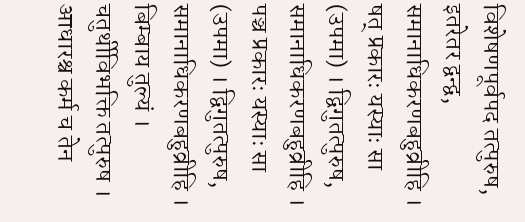विशेषणपूर्वपद तत्पुरुष, इतरेतर द्वन्द्व, समानाधिकरणबहुव्रीहि ।
षत् प्रकारः यस्याः सा (उपमा) । द्विगुतत्पुरुष, समानाधिकरणबहुव्रीहि ।
पञ्च प्रकारः यस्याः सा (उपमा) । द्विगुतत्पुरुष, समानाधिकरणबहुव्रीहि ।
बिम्बाय तुल्यं । चतुर्थीविभक्ति तत्पुरुष ।
आधारश्च कर्म च तेन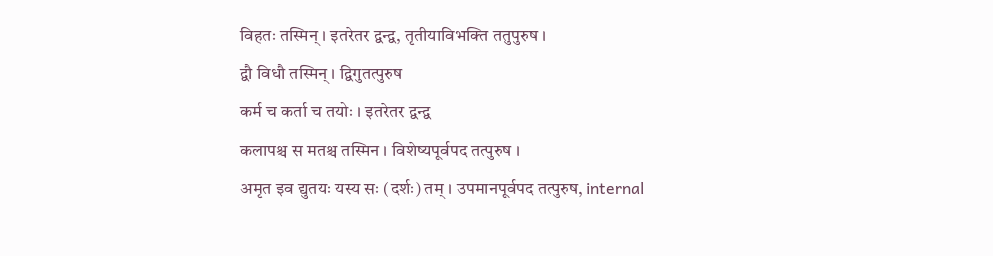विहतः तस्मिन् । इतरेतर द्वन्द्व, तृतीयाविभक्ति ततुपुरुष ।
द्वौ विधौ तस्मिन् । द्विगुतत्पुरुष
कर्म च कर्ता च तयोः । इतरेतर द्वन्द्व
कलापश्च स मतश्च तस्मिन । विशेष्यपूर्वपद तत्पुरुष ।
अमृत इव द्युतयः यस्य सः (दर्शः) तम् । उपमानपूर्वपद तत्पुरुष, internal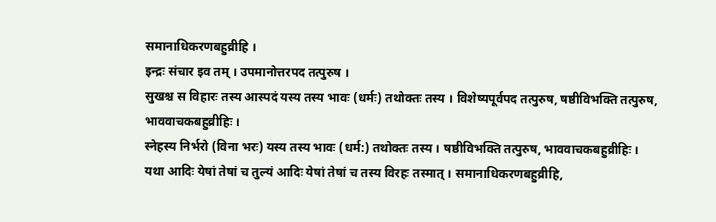समानाधिकरणबहुव्रीहि ।
इन्द्रः संचार इव तम् । उपमानोत्तरपद तत्पुरुष ।
सुखश्च स विहारः तस्य आस्पदं यस्य तस्य भावः (धर्मः) तथोक्तः तस्य । विशेष्यपूर्वपद तत्पुरुष, षष्ठीविभक्ति तत्पुरुष, भाववाचकबहुव्रीहिः ।
स्नेहस्य निर्भरो (विना भरः) यस्य तस्य भावः (धर्म:) तथोक्तः तस्य । षष्ठीविभक्ति तत्पुरुष, भाववाचकबहुव्रीहिः ।
यथा आदिः येषां तेषां च तुल्यं आदिः येषां तेषां च तस्य विरहः तस्मात् । समानाधिकरणबहुव्रीहि,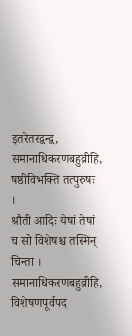इतरेतरद्वन्द्व, समानाधिकरणबहुव्रीहि, षष्ठीविभक्ति तत्पुरुषः ।
श्रौती आदिः येषां तेषां च सो विशेषश्च तस्मिन् चिन्ता । समानाधिकरणबहुव्रीहि, विशेषणपूर्वपद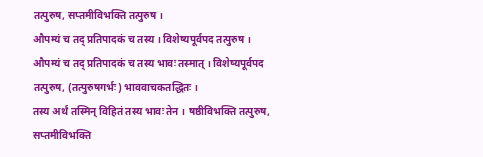तत्पुरुष, सप्तमीविभक्ति तत्पुरुष ।
औपम्यं च तद् प्रतिपादकं च तस्य । विशेष्यपूर्वपद तत्पुरुष ।
औपम्यं च तद् प्रतिपादकं च तस्य भावः तस्मात् । विशेष्यपूर्वपद तत्पुरुष, (तत्पुरुषगर्भः) भाववाचकतद्धितः ।
तस्य अर्थं तस्मिन् विहितं तस्य भावः तेन । षष्ठीविभक्ति तत्पुरुष, सप्तमीविभक्ति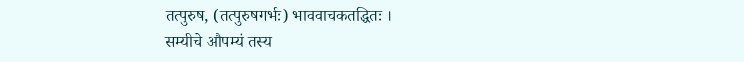तत्पुरुष, (तत्पुरुषगर्भः) भाववाचकतद्धितः ।
सम्यीचे औपम्यं तस्य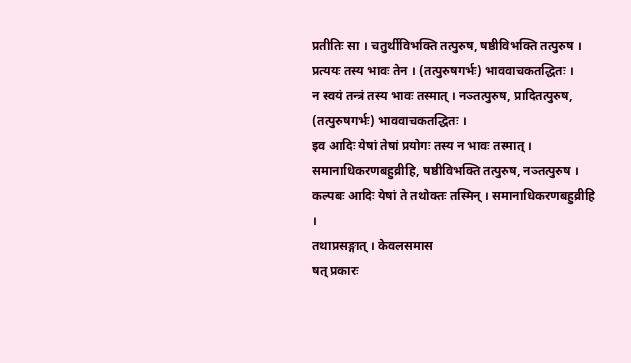प्रतीतिः सा । चतुर्थीविभक्ति तत्पुरुष, षष्ठीविभक्ति तत्पुरुष ।
प्रत्ययः तस्य भावः तेन । (तत्पुरुषगर्भः) भाववाचकतद्धितः ।
न स्वयं तन्त्रं तस्य भावः तस्मात् । नञ्तत्पुरुष, प्रादितत्पुरुष, (तत्पुरुषगर्भः) भाववाचकतद्धितः ।
इव आदिः येषां तेषां प्रयोगः तस्य न भावः तस्मात् । समानाधिकरणबहुव्रीहि, षष्ठीविभक्ति तत्पुरुष, नञ्तत्पुरुष ।
कल्पबः आदिः येषां ते तथोक्तः तस्मिन् । समानाधिकरणबहुव्रीहि ।
तथाप्रसङ्गात् । केवलसमास
षत् प्रकारः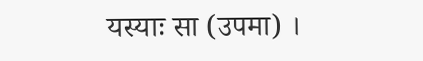यस्याः सा (उपमा) ।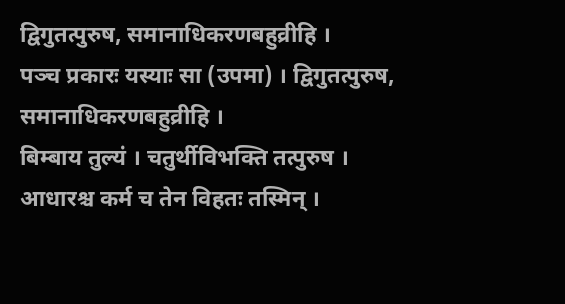द्विगुतत्पुरुष, समानाधिकरणबहुव्रीहि ।
पञ्च प्रकारः यस्याः सा (उपमा) । द्विगुतत्पुरुष, समानाधिकरणबहुव्रीहि ।
बिम्बाय तुल्यं । चतुर्थीविभक्ति तत्पुरुष ।
आधारश्च कर्म च तेन विहतः तस्मिन् ।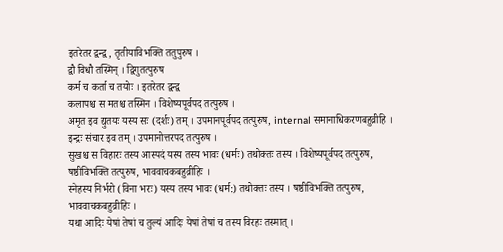इतरेतर द्वन्द्व, तृतीयाविभक्ति ततुपुरुष ।
द्वौ विधौ तस्मिन् । द्विगुतत्पुरुष
कर्म च कर्ता च तयोः । इतरेतर द्वन्द्व
कलापश्च स मतश्च तस्मिन । विशेष्यपूर्वपद तत्पुरुष ।
अमृत इव द्युतयः यस्य सः (दर्शः) तम् । उपमानपूर्वपद तत्पुरुष, internal समानाधिकरणबहुव्रीहि ।
इन्द्रः संचार इव तम् । उपमानोत्तरपद तत्पुरुष ।
सुखश्च स विहारः तस्य आस्पदं यस्य तस्य भावः (धर्मः) तथोक्तः तस्य । विशेष्यपूर्वपद तत्पुरुष, षष्ठीविभक्ति तत्पुरुष, भाववाचकबहुव्रीहिः ।
स्नेहस्य निर्भरो (विना भरः) यस्य तस्य भावः (धर्म:) तथोक्तः तस्य । षष्ठीविभक्ति तत्पुरुष, भाववाचकबहुव्रीहिः ।
यथा आदिः येषां तेषां च तुल्यं आदिः येषां तेषां च तस्य विरहः तस्मात् ।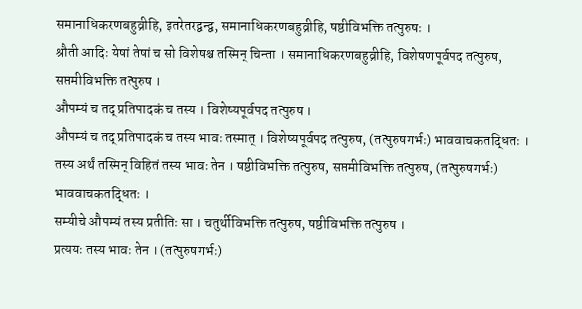समानाधिकरणबहुव्रीहि, इतरेतरद्वन्द्व, समानाधिकरणबहुव्रीहि, षष्ठीविभक्ति तत्पुरुषः ।
श्रौती आदिः येषां तेषां च सो विशेषश्च तस्मिन् चिन्ता । समानाधिकरणबहुव्रीहि, विशेषणपूर्वपद तत्पुरुष, सप्तमीविभक्ति तत्पुरुष ।
औपम्यं च तद् प्रतिपादकं च तस्य । विशेष्यपूर्वपद तत्पुरुष ।
औपम्यं च तद् प्रतिपादकं च तस्य भावः तस्मात् । विशेष्यपूर्वपद तत्पुरुष, (तत्पुरुषगर्भः) भाववाचकतद्धितः ।
तस्य अर्थं तस्मिन् विहितं तस्य भावः तेन । षष्ठीविभक्ति तत्पुरुष, सप्तमीविभक्ति तत्पुरुष, (तत्पुरुषगर्भः) भाववाचकतद्धितः ।
सम्यीचे औपम्यं तस्य प्रतीतिः सा । चतुर्थीविभक्ति तत्पुरुष, षष्ठीविभक्ति तत्पुरुष ।
प्रत्ययः तस्य भावः तेन । (तत्पुरुषगर्भः)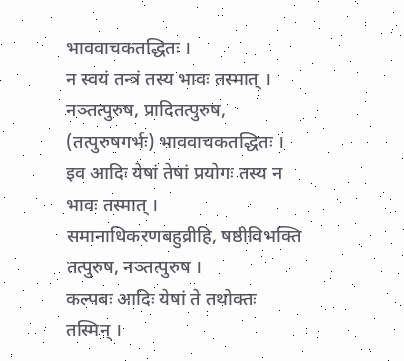भाववाचकतद्धितः ।
न स्वयं तन्त्रं तस्य भावः तस्मात् । नञ्तत्पुरुष, प्रादितत्पुरुष, (तत्पुरुषगर्भः) भाववाचकतद्धितः ।
इव आदिः येषां तेषां प्रयोगः तस्य न भावः तस्मात् । समानाधिकरणबहुव्रीहि, षष्ठीविभक्ति तत्पुरुष, नञ्तत्पुरुष ।
कल्पबः आदिः येषां ते तथोक्तः तस्मिन् ।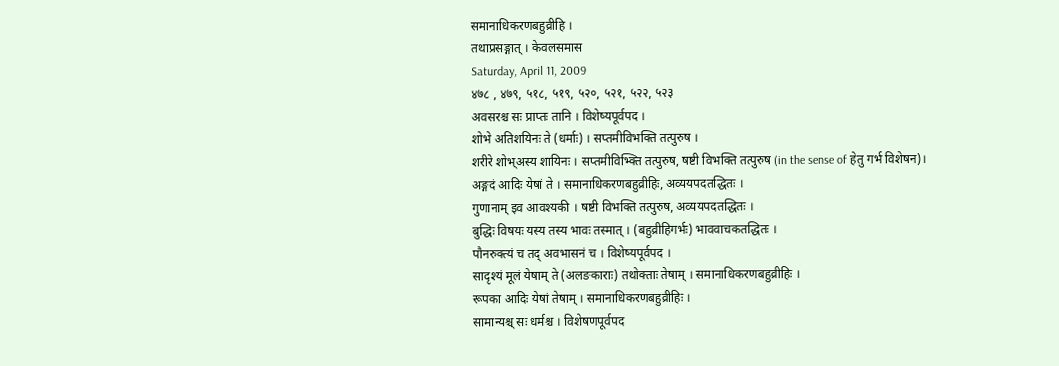समानाधिकरणबहुव्रीहि ।
तथाप्रसङ्गात् । केवलसमास
Saturday, April 11, 2009
४७८ , ४७९, ५१८, ५१९, ५२०, ५२१, ५२२, ५२३
अवसरश्च सः प्राप्तः तानि । विशेष्यपूर्वपद ।
शोभे अतिशयिनः ते (धर्माः) । सप्तमीविभक्ति तत्पुरुष ।
शरीरे शोभ्अस्य शायिनः । सप्तमीविभ्क्ति तत्पुरुष, षष्टी विभक्ति तत्पुरुष (in the sense of हेतु गर्भ विशेषन)।
अङ्गदं आदिः येषां ते । समानाधिकरणबहुव्रीहिः, अव्ययपदतद्धितः ।
गुणानाम् इव आवश्यकी । षष्टी विभक्ति तत्पुरुष, अव्ययपदतद्धितः ।
बुद्धिः विषयः यस्य तस्य भावः तस्मात् । (बहुव्रीहिगर्भः) भाववाचकतद्धितः ।
पौनरुक्त्यं च तद् अवभासनं च । विशेष्यपूर्वपद ।
सादृश्यं मूलं येषाम् ते (अलङकाराः) तथोक्ताः तेषाम् । समानाधिकरणबहुव्रीहिः ।
रूपका आदिः येषां तेषाम् । समानाधिकरणबहुव्रीहिः ।
सामान्यश्च् सः धर्मश्च । विशेषणपूर्वपद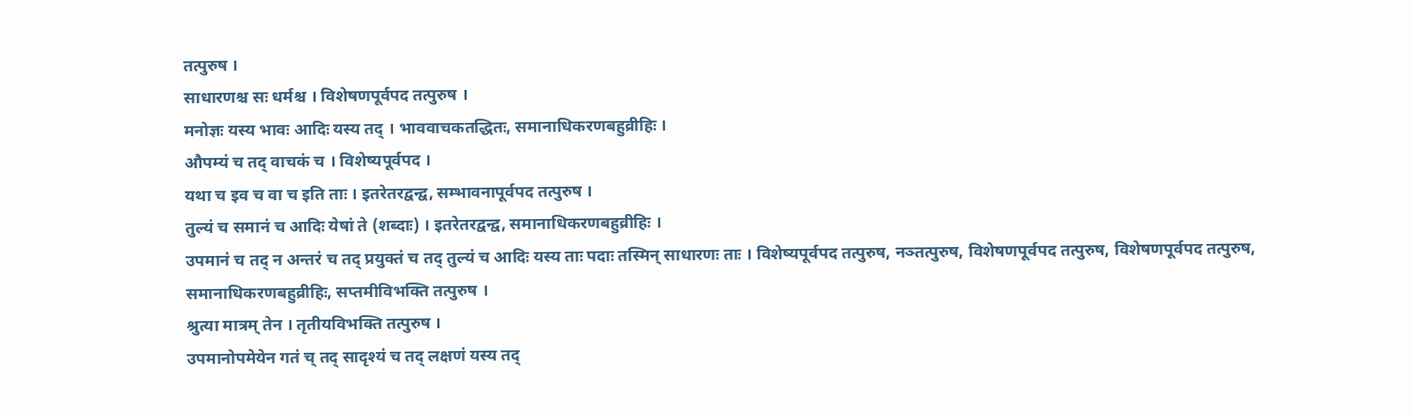तत्पुरुष ।
साधारणश्च सः धर्मश्च । विशेषणपूर्वपद तत्पुरुष ।
मनोज्ञः यस्य भावः आदिः यस्य तद् । भाववाचकतद्धितः, समानाधिकरणबहुव्रीहिः ।
औपम्यं च तद् वाचकं च । विशेष्यपूर्वपद ।
यथा च इव च वा च इति ताः । इतरेतरद्वन्द्व, सम्भावनापूर्वपद तत्पुरुष ।
तुल्यं च समानं च आदिः येषां ते (शब्दाः) । इतरेतरद्वन्द्व, समानाधिकरणबहुव्रीहिः ।
उपमानं च तद् न अन्तरं च तद् प्रयुक्तं च तद् तुल्यं च आदिः यस्य ताः पदाः तस्मिन् साधारणः ताः । विशेष्यपूर्वपद तत्पुरुष, नञ्तत्पुरुष, विशेषणपूर्वपद तत्पुरुष, विशेषणपूर्वपद तत्पुरुष, समानाधिकरणबहुव्रीहिः, सप्तमीविभक्ति तत्पुरुष ।
श्रुत्या मात्रम् तेन । तृतीयविभक्ति तत्पुरुष ।
उपमानोपमेयेन गतं च् तद् सादृश्यं च तद् लक्षणं यस्य तद्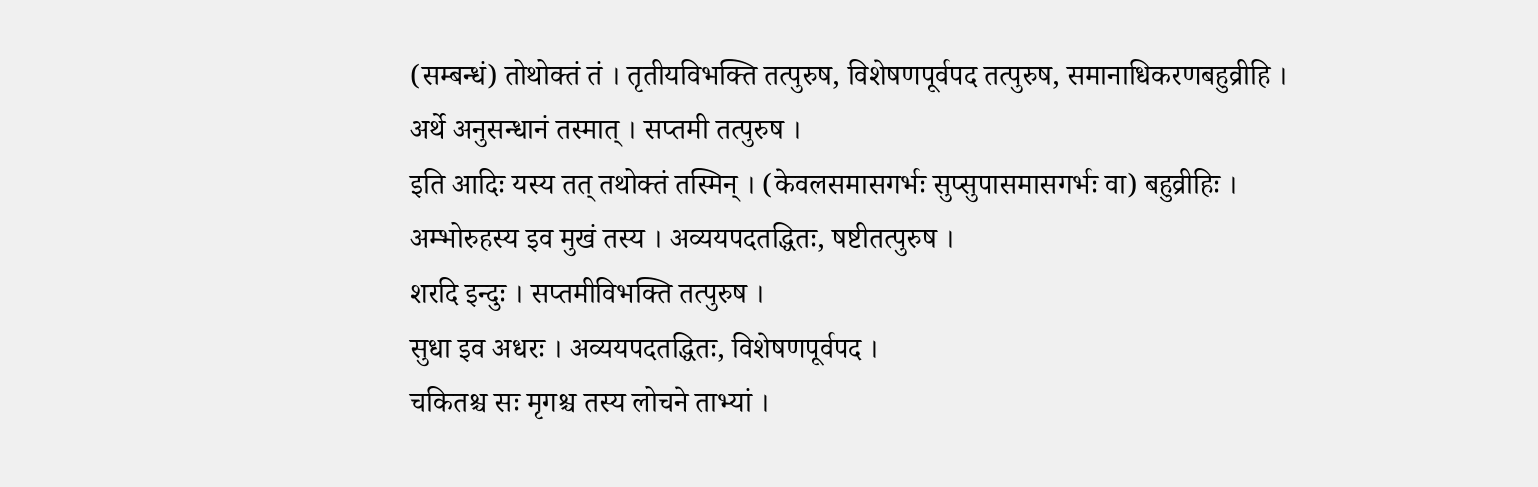(सम्बन्धं) तोथोक्तं तं । तृतीयविभक्ति तत्पुरुष, विशेषणपूर्वपद तत्पुरुष, समानाधिकरणबहुव्रीहि ।
अर्थे अनुसन्धानं तस्मात् । सप्तमी तत्पुरुष ।
इति आदिः यस्य तत् तथोक्तं तस्मिन् । (केवलसमासगर्भः सुप्सुपासमासगर्भः वा) बहुव्रीहिः ।
अम्भोरुहस्य इव मुखं तस्य । अव्ययपदतद्धितः, षष्टीतत्पुरुष ।
शरदि इन्दुः । सप्तमीविभक्ति तत्पुरुष ।
सुधा इव अधरः । अव्ययपदतद्धितः, विशेषणपूर्वपद ।
चकितश्च सः मृगश्च तस्य लोचने ताभ्यां ।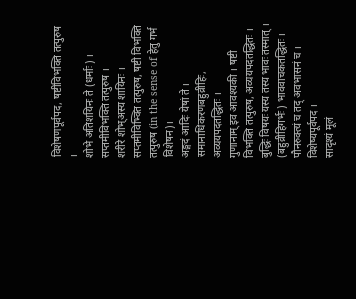विशेषणपूर्वपद, षष्टीविभक्ति तत्पुरुष ।
शोभे अतिशयिनः ते (धर्माः) । सप्तमीविभक्ति तत्पुरुष ।
शरीरे शोभ्अस्य शायिनः । सप्तमीविभ्क्ति तत्पुरुष, षष्टी विभक्ति तत्पुरुष (in the sense of हेतु गर्भ विशेषन)।
अङ्गदं आदिः येषां ते । समानाधिकरणबहुव्रीहिः, अव्ययपदतद्धितः ।
गुणानाम् इव आवश्यकी । षष्टी विभक्ति तत्पुरुष, अव्ययपदतद्धितः ।
बुद्धिः विषयः यस्य तस्य भावः तस्मात् । (बहुव्रीहिगर्भः) भाववाचकतद्धितः ।
पौनरुक्त्यं च तद् अवभासनं च । विशेष्यपूर्वपद ।
सादृश्यं मूलं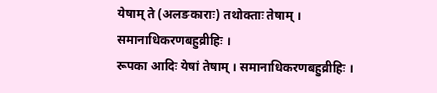येषाम् ते (अलङकाराः) तथोक्ताः तेषाम् । समानाधिकरणबहुव्रीहिः ।
रूपका आदिः येषां तेषाम् । समानाधिकरणबहुव्रीहिः ।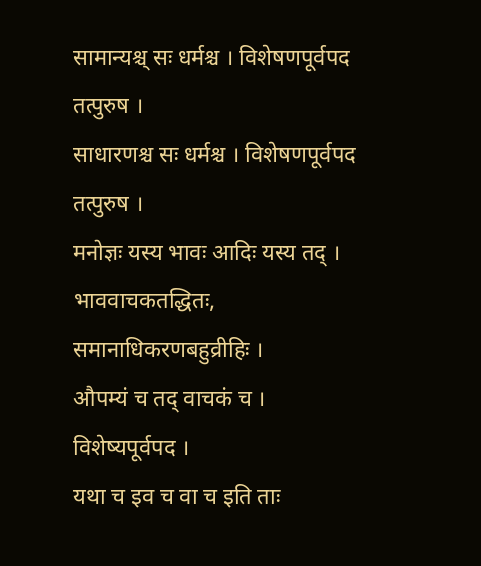सामान्यश्च् सः धर्मश्च । विशेषणपूर्वपद तत्पुरुष ।
साधारणश्च सः धर्मश्च । विशेषणपूर्वपद तत्पुरुष ।
मनोज्ञः यस्य भावः आदिः यस्य तद् । भाववाचकतद्धितः, समानाधिकरणबहुव्रीहिः ।
औपम्यं च तद् वाचकं च । विशेष्यपूर्वपद ।
यथा च इव च वा च इति ताः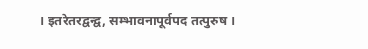। इतरेतरद्वन्द्व, सम्भावनापूर्वपद तत्पुरुष ।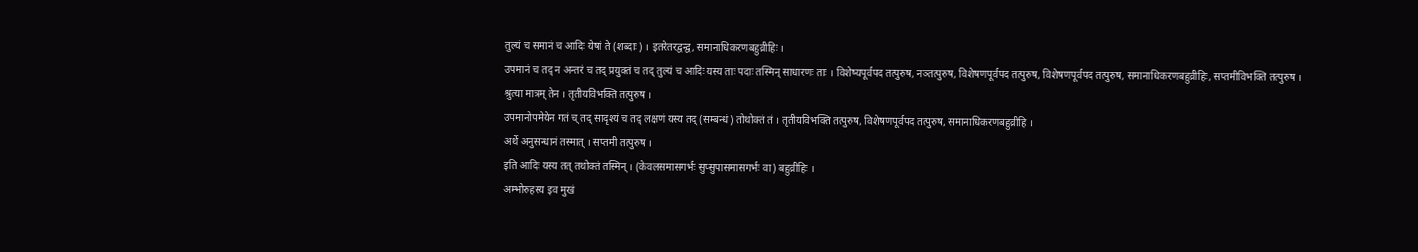तुल्यं च समानं च आदिः येषां ते (शब्दाः) । इतरेतरद्वन्द्व, समानाधिकरणबहुव्रीहिः ।
उपमानं च तद् न अन्तरं च तद् प्रयुक्तं च तद् तुल्यं च आदिः यस्य ताः पदाः तस्मिन् साधारणः ताः । विशेष्यपूर्वपद तत्पुरुष, नञ्तत्पुरुष, विशेषणपूर्वपद तत्पुरुष, विशेषणपूर्वपद तत्पुरुष, समानाधिकरणबहुव्रीहिः, सप्तमीविभक्ति तत्पुरुष ।
श्रुत्या मात्रम् तेन । तृतीयविभक्ति तत्पुरुष ।
उपमानोपमेयेन गतं च् तद् सादृश्यं च तद् लक्षणं यस्य तद् (सम्बन्धं) तोथोक्तं तं । तृतीयविभक्ति तत्पुरुष, विशेषणपूर्वपद तत्पुरुष, समानाधिकरणबहुव्रीहि ।
अर्थे अनुसन्धानं तस्मात् । सप्तमी तत्पुरुष ।
इति आदिः यस्य तत् तथोक्तं तस्मिन् । (केवलसमासगर्भः सुप्सुपासमासगर्भः वा) बहुव्रीहिः ।
अम्भोरुहस्य इव मुखं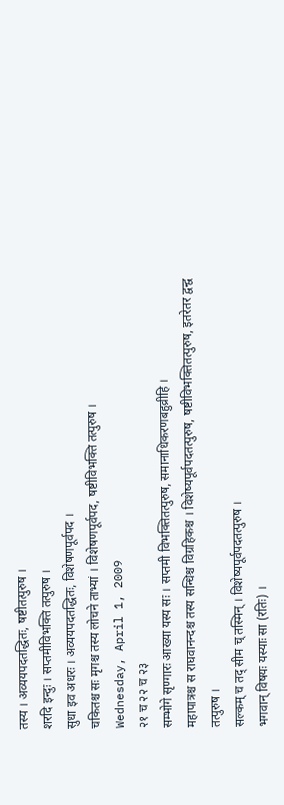तस्य । अव्ययपदतद्धितः, षष्टीतत्पुरुष ।
शरदि इन्दुः । सप्तमीविभक्ति तत्पुरुष ।
सुधा इव अधरः । अव्ययपदतद्धितः, विशेषणपूर्वपद ।
चकितश्च सः मृगश्च तस्य लोचने ताभ्यां । विशेषणपूर्वपद, षष्टीविभक्ति तत्पुरुष ।
Wednesday, April 1, 2009
२१ च २२ च २३
सम्भोगे सृण्गारः आख्या यस्य सः । सप्तमी विभक्तितत्पुरुष, समानाधिकरणबहुव्रीहि ।
महापात्रश्च स राघवानन्दश्च तस्य सन्धिश्च विग्रहिकश्च । विशेष्यपूर्वपदतत्पुरुष, षष्टीविभक्तितत्पुरुष, इतरेतर द्वन्द्व तत्पुरुष ।
सल्कम् च तद् सीम च् तस्मिन् । विशेष्यपूर्वपदतत्पुरुष ।
भगवान् विषयः यस्याः सा (रतिः) ।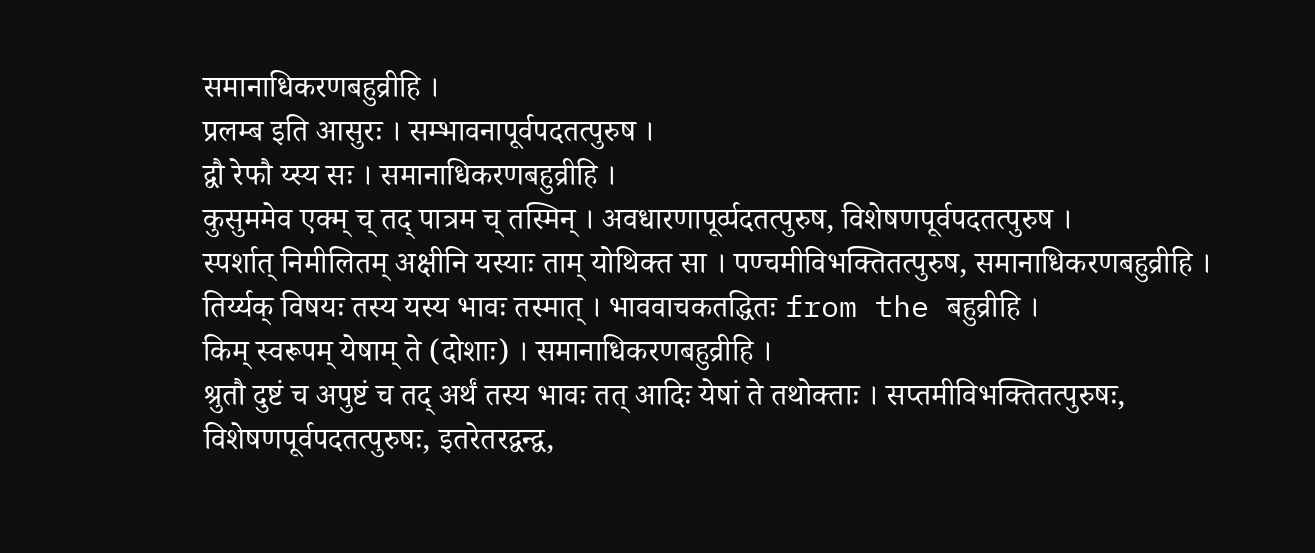समानाधिकरणबहुव्रीहि ।
प्रलम्ब इति आसुरः । सम्भावनापूर्वपदतत्पुरुष ।
द्वौ रेफौ य्स्य सः । समानाधिकरणबहुव्रीहि ।
कुसुममेव एक्म् च् तद् पात्रम च् तस्मिन् । अवधारणापूर्व्पदतत्पुरुष, विशेषणपूर्वपदतत्पुरुष ।
स्पर्शात् निमीलितम् अक्षीनि यस्याः ताम् योथिक्त सा । पण्चमीविभक्तितत्पुरुष, समानाधिकरणबहुव्रीहि ।
तिर्य्यक् विषयः तस्य यस्य भावः तस्मात् । भाववाचकतद्धितः from the बहुव्रीहि ।
किम् स्वरूपम् येषाम् ते (दोशाः) । समानाधिकरणबहुव्रीहि ।
श्रुतौ दुष्टं च अपुष्टं च तद् अर्थं तस्य भावः तत् आदिः येषां ते तथोक्ताः । सप्तमीविभक्तितत्पुरुषः, विशेषणपूर्वपदतत्पुरुषः, इतरेतरद्वन्द्व,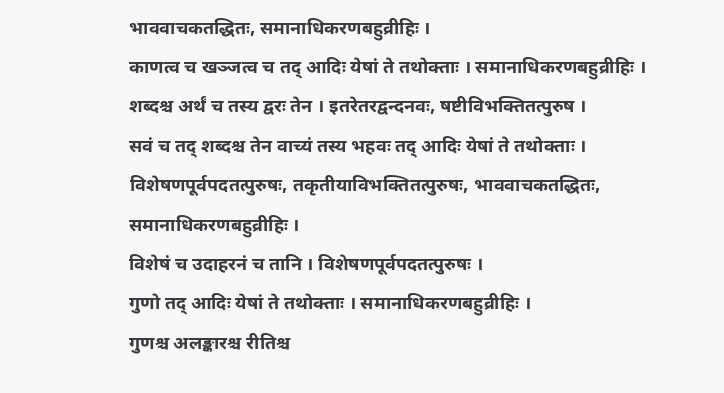भाववाचकतद्धितः, समानाधिकरणबहुव्रीहिः ।
काणत्व च खञ्जत्व च तद् आदिः येषां ते तथोक्ताः । समानाधिकरणबहुव्रीहिः ।
शब्दश्च अर्थं च तस्य द्वरः तेन । इतरेतरद्वन्दनवः, षष्टीविभक्तितत्पुरुष ।
सवं च तद् शब्दश्च तेन वाच्यं तस्य भहवः तद् आदिः येषां ते तथोक्ताः । विशेषणपूर्वपदतत्पुरुषः, तकृतीयाविभक्तितत्पुरुषः, भाववाचकतद्धितः, समानाधिकरणबहुव्रीहिः ।
विशेषं च उदाहरनं च तानि । विशेषणपूर्वपदतत्पुरुषः ।
गुणो तद् आदिः येषां ते तथोक्ताः । समानाधिकरणबहुव्रीहिः ।
गुणश्च अलङ्कारश्च रीतिश्च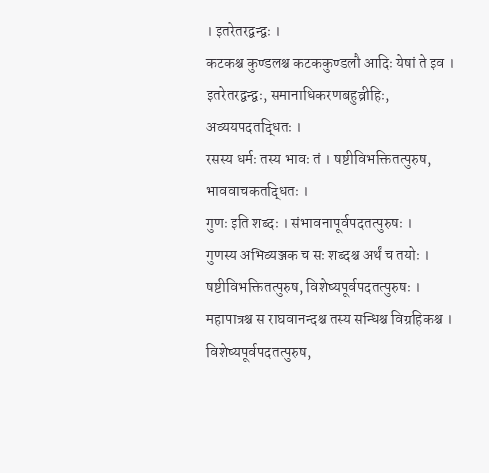। इतरेतरद्वन्द्वः ।
कटकश्च कुण्डलश्च कटककुण्डलौ आदिः येषां ते इव । इतरेतरद्वन्द्वः, समानाधिकरणबहुव्रीहिः, अव्ययपदतद्धितः ।
रसस्य धर्मः तस्य भावः तं । षष्टीविभक्तितत्पुरुष, भाववाचकतद्धितः ।
गुणः इति शब्दः । संभावनापूर्वपदतत्पुरुषः ।
गुणस्य अभिव्यञ्जक च सः शब्दश्च अर्थं च तयोः । षष्टीविभक्तितत्पुरुष, विशेष्यपूर्वपदतत्पुरुषः ।
महापात्रश्च स राघवानन्दश्च तस्य सन्धिश्च विग्रहिकश्च । विशेष्यपूर्वपदतत्पुरुष,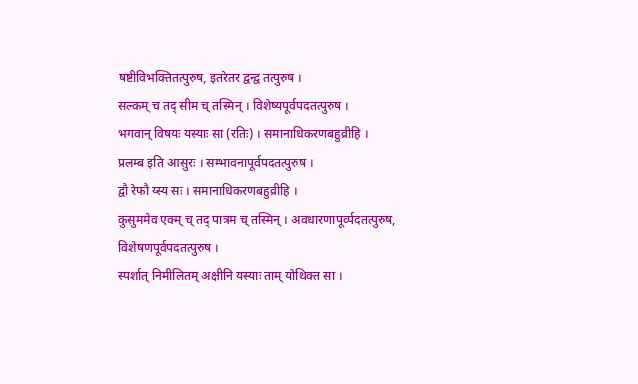षष्टीविभक्तितत्पुरुष, इतरेतर द्वन्द्व तत्पुरुष ।
सल्कम् च तद् सीम च् तस्मिन् । विशेष्यपूर्वपदतत्पुरुष ।
भगवान् विषयः यस्याः सा (रतिः) । समानाधिकरणबहुव्रीहि ।
प्रलम्ब इति आसुरः । सम्भावनापूर्वपदतत्पुरुष ।
द्वौ रेफौ य्स्य सः । समानाधिकरणबहुव्रीहि ।
कुसुममेव एक्म् च् तद् पात्रम च् तस्मिन् । अवधारणापूर्व्पदतत्पुरुष, विशेषणपूर्वपदतत्पुरुष ।
स्पर्शात् निमीलितम् अक्षीनि यस्याः ताम् योथिक्त सा ।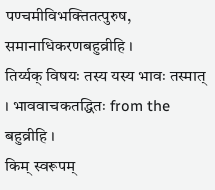पण्चमीविभक्तितत्पुरुष, समानाधिकरणबहुव्रीहि ।
तिर्य्यक् विषयः तस्य यस्य भावः तस्मात् । भाववाचकतद्धितः from the बहुव्रीहि ।
किम् स्वरूपम्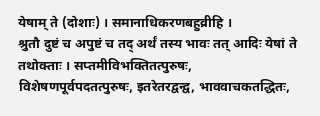येषाम् ते (दोशाः) । समानाधिकरणबहुव्रीहि ।
श्रुतौ दुष्टं च अपुष्टं च तद् अर्थं तस्य भावः तत् आदिः येषां ते तथोक्ताः । सप्तमीविभक्तितत्पुरुषः, विशेषणपूर्वपदतत्पुरुषः, इतरेतरद्वन्द्व, भाववाचकतद्धितः,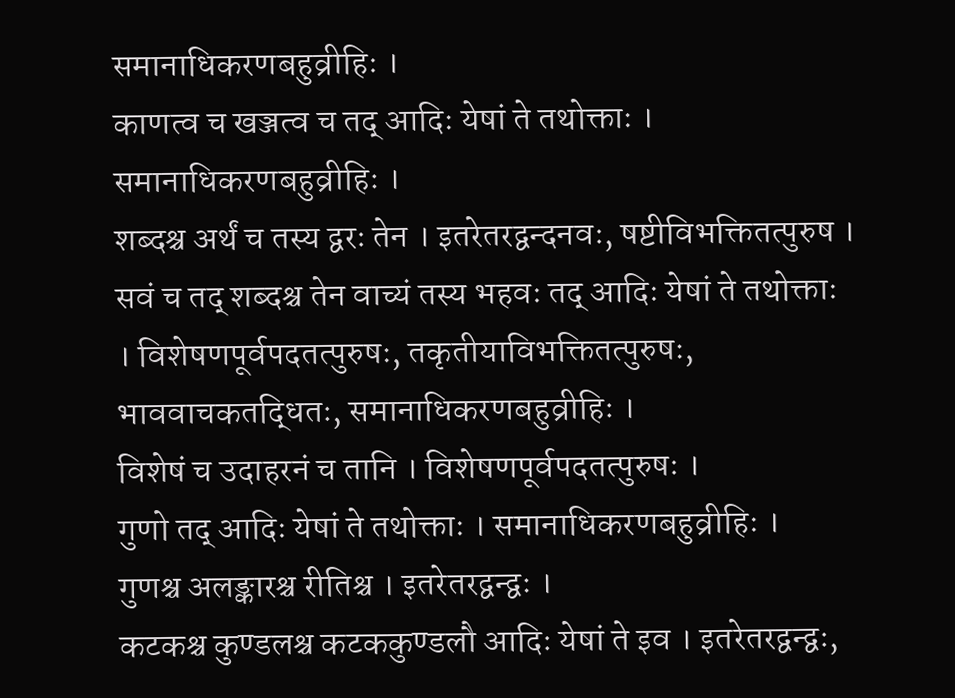समानाधिकरणबहुव्रीहिः ।
काणत्व च खञ्जत्व च तद् आदिः येषां ते तथोक्ताः । समानाधिकरणबहुव्रीहिः ।
शब्दश्च अर्थं च तस्य द्वरः तेन । इतरेतरद्वन्दनवः, षष्टीविभक्तितत्पुरुष ।
सवं च तद् शब्दश्च तेन वाच्यं तस्य भहवः तद् आदिः येषां ते तथोक्ताः । विशेषणपूर्वपदतत्पुरुषः, तकृतीयाविभक्तितत्पुरुषः, भाववाचकतद्धितः, समानाधिकरणबहुव्रीहिः ।
विशेषं च उदाहरनं च तानि । विशेषणपूर्वपदतत्पुरुषः ।
गुणो तद् आदिः येषां ते तथोक्ताः । समानाधिकरणबहुव्रीहिः ।
गुणश्च अलङ्कारश्च रीतिश्च । इतरेतरद्वन्द्वः ।
कटकश्च कुण्डलश्च कटककुण्डलौ आदिः येषां ते इव । इतरेतरद्वन्द्वः,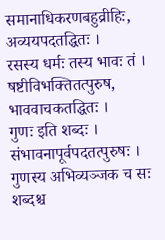समानाधिकरणबहुव्रीहिः, अव्ययपदतद्धितः ।
रसस्य धर्मः तस्य भावः तं । षष्टीविभक्तितत्पुरुष, भाववाचकतद्धितः ।
गुणः इति शब्दः । संभावनापूर्वपदतत्पुरुषः ।
गुणस्य अभिव्यञ्जक च सः शब्दश्च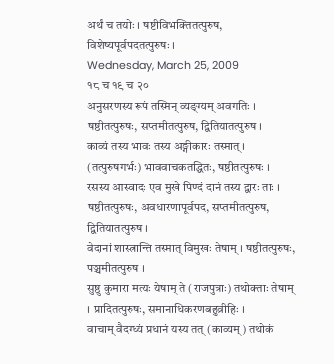अर्थं च तयोः । षष्टीविभक्तितत्पुरुष, विशेष्यपूर्वपदतत्पुरुषः ।
Wednesday, March 25, 2009
१८ च १९ च २०
अनुसरणस्य रूपं तस्मिन् व्यङ्ग्यम् अवगतिः । षष्ठीतत्पुरुषः, सप्तमीतत्पुरुष, द्वितियातत्पुरुष ।
काव्यं तस्य भावः तस्य अङ्गीकारः तस्मात् । (तत्पुरुषगर्भः) भाववाचकतद्धितः, षष्ठीतत्पुरुषः ।
रसस्य आस्वादः एव मुखे पिण्दं दानं तस्य द्वारः ताः । षष्ठीतत्पुरुषः, अवधारणापूर्वपद, सप्तमीतत्पुरुष, द्वितियातत्पुरुष ।
वेदानां शास्त्रान्ति तस्मात् विमुखः तेषाम् । षष्ठीतत्पुरुषः, पञ्चमीतत्पुरुष ।
सुष्ठु कुमारा मत्यः येषाम् ते (राजपुत्राः) तथोक्ताः तेषाम् । प्रादितत्पुरुषः, समानाधिकरणबहुव्रीहिः ।
वाचाम् वैदग्ध्यं प्रधानं यस्य तत् (काव्यम्) तथोकं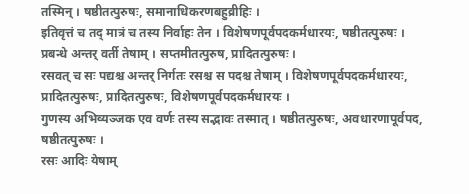तस्मिन् । षष्ठीतत्पुरुषः, समानाधिकरणबहुव्रीहिः ।
इतिवृत्तं च तद् मात्रं च तस्य निर्वाहः तेन । विशेषणपूर्वपदकर्मधारयः, षष्ठीतत्पुरुषः ।
प्रबन्धे अन्तर् वर्ती तेषाम् । सप्तमीतत्पुरुष, प्रादितत्पुरुषः ।
रसवत् च सः पद्यश्च अन्तर् निर्गतः रसश्च स पदश्च तेषाम् । विशेषणपूर्वपदकर्मधारयः, प्रादितत्पुरुषः, प्रादितत्पुरुषः, विशेषणपूर्वपदकर्मधारयः ।
गुणस्य अभिव्यञ्जक एव वर्णः तस्य सद्भावः तस्मात् । षष्ठीतत्पुरुषः, अवधारणापूर्वपद, षष्ठीतत्पुरुषः ।
रसः आदिः येषाम्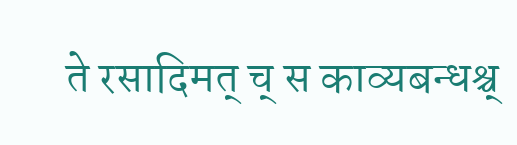ते रसादिमत् च् स काव्यबन्धश्च्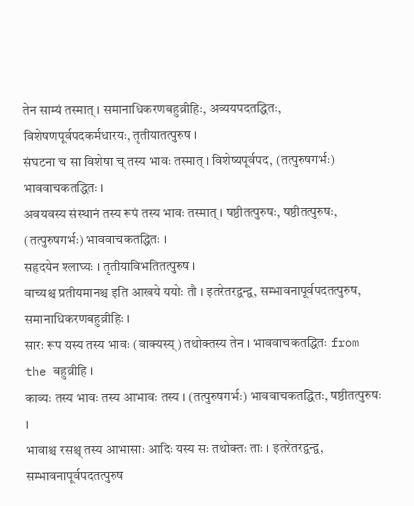तेन साम्यं तस्मात् । समानाधिकरणबहुव्रीहिः, अव्ययपदतद्धितः, विशेषणपूर्वपदकर्मधारयः, तृतीयातत्पुरुष ।
संघटना च सा विशेषा च् तस्य भावः तस्मात् । विशेष्यपूर्वपद, (तत्पुरुषगर्भः) भाववाचकतद्धितः ।
अवयवस्य संस्थानं तस्य रूपं तस्य भावः तस्मात् । षष्ठीतत्पुरुषः, षष्ठीतत्पुरुषः, (तत्पुरुषगर्भः) भाववाचकतद्धितः ।
सहृदयेन श्लाघ्यः । तृतीयाविभतितत्पुरुष ।
वाच्यश्च प्रतीयमानश्च इति आखये ययोः तौ । इतरेतरद्वन्द्व, सम्भावनापूर्वपदतत्पुरुष, समानाधिकरणबहुव्रीहिः ।
सारः रूप यस्य तस्य भावः (वाक्यस्य्) तथोक्तस्य तेन । भाववाचकतद्धितः from the बहुव्रीहि ।
काव्यः तस्य भावः तस्य आभावः तस्य । (तत्पुरुषगर्भः) भाववाचकतद्धितः, षष्ठीतत्पुरुषः ।
भावाश्च रसश्च् तस्य आभासाः आदिः यस्य सः तथोक्तः ताः । इतरेतरद्वन्द्व, सम्भावनापूर्वपदतत्पुरुष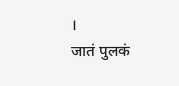।
जातं पुलकं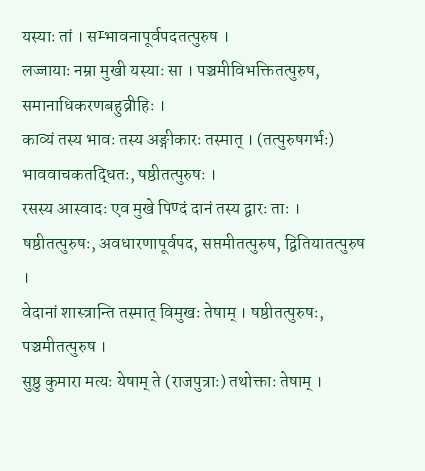यस्याः तां । सम्भावनापूर्वपदतत्पुरुष ।
लज्जायाः नम्रा मुखी यस्याः सा । पञ्चमीविभक्तितत्पुरुष, समानाधिकरणबहुव्रीहिः ।
काव्यं तस्य भावः तस्य अङ्गीकारः तस्मात् । (तत्पुरुषगर्भः) भाववाचकतद्धितः, षष्ठीतत्पुरुषः ।
रसस्य आस्वादः एव मुखे पिण्दं दानं तस्य द्वारः ताः । षष्ठीतत्पुरुषः, अवधारणापूर्वपद, सप्तमीतत्पुरुष, द्वितियातत्पुरुष ।
वेदानां शास्त्रान्ति तस्मात् विमुखः तेषाम् । षष्ठीतत्पुरुषः, पञ्चमीतत्पुरुष ।
सुष्ठु कुमारा मत्यः येषाम् ते (राजपुत्राः) तथोक्ताः तेषाम् ।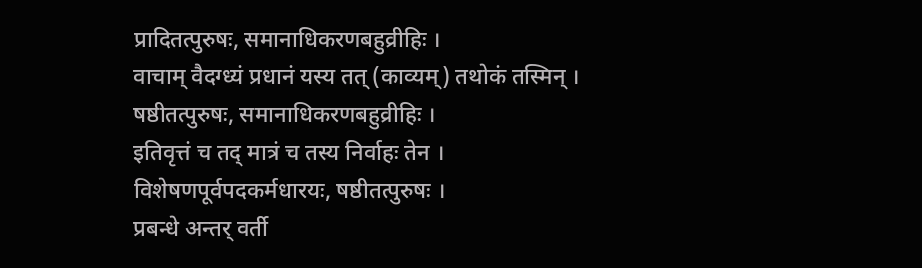प्रादितत्पुरुषः, समानाधिकरणबहुव्रीहिः ।
वाचाम् वैदग्ध्यं प्रधानं यस्य तत् (काव्यम्) तथोकं तस्मिन् । षष्ठीतत्पुरुषः, समानाधिकरणबहुव्रीहिः ।
इतिवृत्तं च तद् मात्रं च तस्य निर्वाहः तेन । विशेषणपूर्वपदकर्मधारयः, षष्ठीतत्पुरुषः ।
प्रबन्धे अन्तर् वर्ती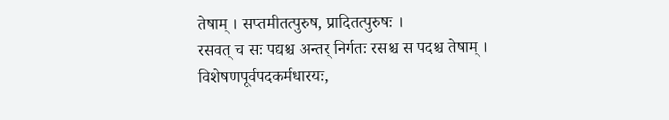तेषाम् । सप्तमीतत्पुरुष, प्रादितत्पुरुषः ।
रसवत् च सः पद्यश्च अन्तर् निर्गतः रसश्च स पदश्च तेषाम् । विशेषणपूर्वपदकर्मधारयः,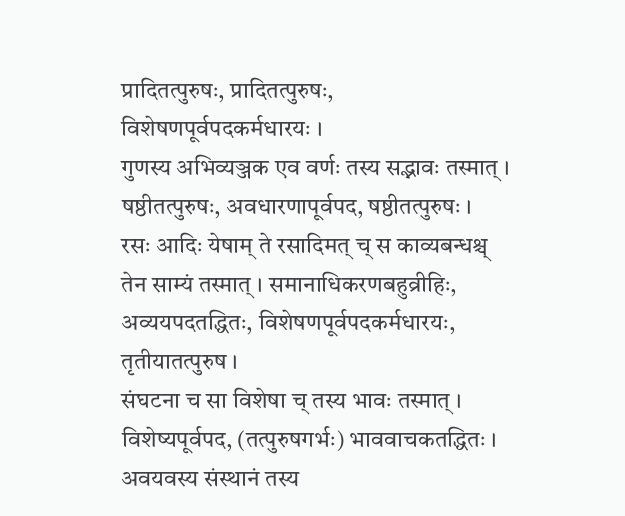प्रादितत्पुरुषः, प्रादितत्पुरुषः, विशेषणपूर्वपदकर्मधारयः ।
गुणस्य अभिव्यञ्जक एव वर्णः तस्य सद्भावः तस्मात् । षष्ठीतत्पुरुषः, अवधारणापूर्वपद, षष्ठीतत्पुरुषः ।
रसः आदिः येषाम् ते रसादिमत् च् स काव्यबन्धश्च् तेन साम्यं तस्मात् । समानाधिकरणबहुव्रीहिः, अव्ययपदतद्धितः, विशेषणपूर्वपदकर्मधारयः, तृतीयातत्पुरुष ।
संघटना च सा विशेषा च् तस्य भावः तस्मात् । विशेष्यपूर्वपद, (तत्पुरुषगर्भः) भाववाचकतद्धितः ।
अवयवस्य संस्थानं तस्य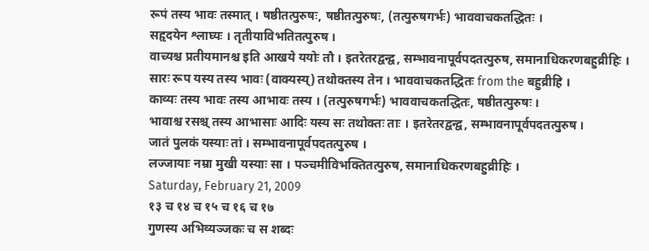रूपं तस्य भावः तस्मात् । षष्ठीतत्पुरुषः, षष्ठीतत्पुरुषः, (तत्पुरुषगर्भः) भाववाचकतद्धितः ।
सहृदयेन श्लाघ्यः । तृतीयाविभतितत्पुरुष ।
वाच्यश्च प्रतीयमानश्च इति आखये ययोः तौ । इतरेतरद्वन्द्व, सम्भावनापूर्वपदतत्पुरुष, समानाधिकरणबहुव्रीहिः ।
सारः रूप यस्य तस्य भावः (वाक्यस्य्) तथोक्तस्य तेन । भाववाचकतद्धितः from the बहुव्रीहि ।
काव्यः तस्य भावः तस्य आभावः तस्य । (तत्पुरुषगर्भः) भाववाचकतद्धितः, षष्ठीतत्पुरुषः ।
भावाश्च रसश्च् तस्य आभासाः आदिः यस्य सः तथोक्तः ताः । इतरेतरद्वन्द्व, सम्भावनापूर्वपदतत्पुरुष ।
जातं पुलकं यस्याः तां । सम्भावनापूर्वपदतत्पुरुष ।
लज्जायाः नम्रा मुखी यस्याः सा । पञ्चमीविभक्तितत्पुरुष, समानाधिकरणबहुव्रीहिः ।
Saturday, February 21, 2009
१३ च १४ च १५ च १६ च १७
गुणस्य अभिव्यञ्जकः च स शब्दः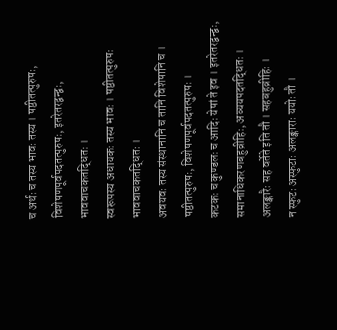च अर्थः च तस्य भावः तस्य । षष्ठीतत्पुरुषः, विशेषणपूर्वपदतत्पुरुषः, इतरेतरद्वन्द्वः, भाववाचकतद्धितः ।
स्वरूपस्य अधायकः तस्य भावः । षष्ठीतत्पुरुषः भाववाचकतद्धितः ।
अवयवः तस्य संस्थानानि च तानि विशेषानि च । षष्ठीतत्पुरुषः, विशेषणपूर्वपदतत्पुरुषः ।
कटकः च कुण्डलः च आदिः येषां ते इव । इतरेतरद्वन्द्वः, समानाधिकरणबहुव्रीहिः, अव्ययपदतद्धितः ।
अलङ्कारैः सह वर्तेते इति तौ । सहबहुव्रीहिः ।
न स्फुटः अस्फुटाः अलङ्काराः ययोः तौ ।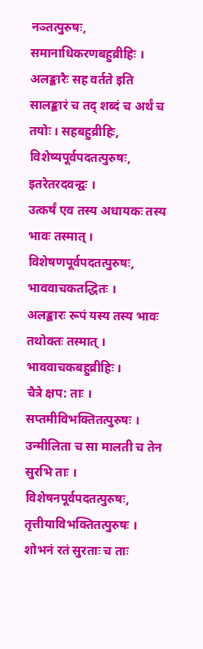नञ्तत्पुरुषः, समानाधिकरणबहुव्रीहिः ।
अलङ्कारैः सह वर्तते इति सालङ्कारं च तद् शब्दं च अर्थं च तयोः । सहबहुव्रीहिः, विशेष्यपूर्वपदतत्पुरुषः, इतरेतरदवन्द्वः ।
उत्कर्षं एव तस्य अधायकः तस्य भावः तस्मात् । विशेषणपूर्वपदतत्पुरुषः, भाववाचकतद्धितः ।
अलङ्कारः रूपं यस्य तस्य भावः तथोक्तः तस्मात् । भाववाचकबहुव्रीहिः ।
चैत्रे क्षप: ताः । सप्तमीविभक्तितत्पुरुषः ।
उन्मीलिता च सा मालती च तेन सुरभि ताः । विशेषनपूर्वपदतत्पुरुषः, तृत्तीयाविभक्तितत्पुरुषः ।
शोभनं रतं सुरताः च ताः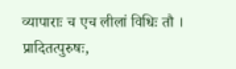व्यापाराः च एच लीलां विधिः तौ । प्रादितत्पुरुषः,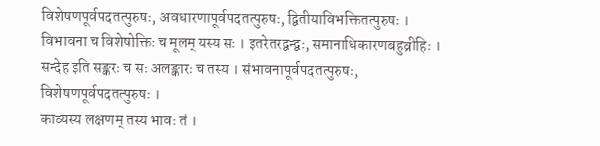विशेषणपूर्वपदतत्पुरुषः, अवधारणापूर्वपदतत्पुरुषः, द्वितीयाविभक्तितत्पुरुषः ।
विभावना च विशेषोक्तिः च मूलम् यस्य सः । इतरेतरद्वन्द्वः, समानाधिकारणबहुव्रीहिः ।
सन्देह इति सङ्करः च सः अलङ्कारः च तस्य । संभावनापूर्वपदतत्पुरुषः, विशेषणपूर्वपदतत्पुरुषः ।
काव्यस्य लक्षणम् तस्य भावः तं ।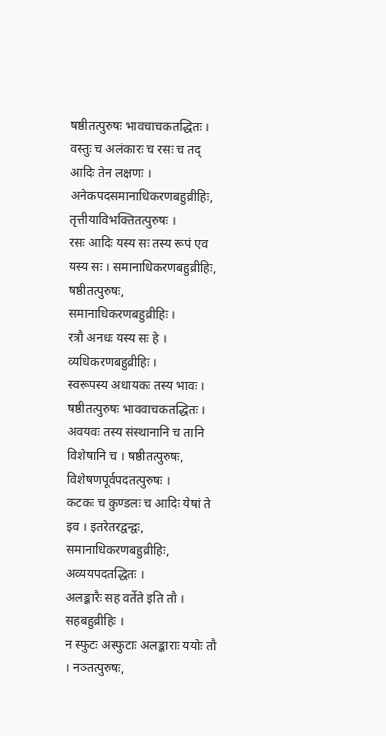षष्ठीतत्पुरुषः भावचाचकतद्धितः ।
वस्तुः च अलंकारः च रसः च तद् आदिः तेन लक्षणः । अनेकपदसमानाधिकरणबहुव्रीहिः, तृत्तीयाविभक्तितत्पुरुषः ।
रसः आदिः यस्य सः तस्य रूपं एव यस्य सः । समानाधिकरणबहुव्रीहिः, षष्ठीतत्पुरुषः, समानाधिकरणबहुव्रीहिः ।
रत्रौ अनधः यस्य सः हे । व्यधिकरणबहुव्रीहिः ।
स्वरूपस्य अधायकः तस्य भावः । षष्ठीतत्पुरुषः भाववाचकतद्धितः ।
अवयवः तस्य संस्थानानि च तानि विशेषानि च । षष्ठीतत्पुरुषः, विशेषणपूर्वपदतत्पुरुषः ।
कटकः च कुण्डलः च आदिः येषां ते इव । इतरेतरद्वन्द्वः, समानाधिकरणबहुव्रीहिः, अव्ययपदतद्धितः ।
अलङ्कारैः सह वर्तेते इति तौ । सहबहुव्रीहिः ।
न स्फुटः अस्फुटाः अलङ्काराः ययोः तौ । नञ्तत्पुरुषः,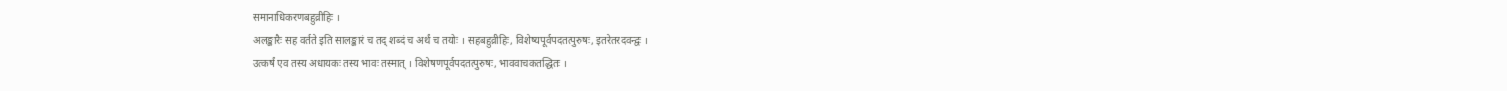समानाधिकरणबहुव्रीहिः ।
अलङ्कारैः सह वर्तते इति सालङ्कारं च तद् शब्दं च अर्थं च तयोः । सहबहुव्रीहिः, विशेष्यपूर्वपदतत्पुरुषः, इतरेतरदवन्द्वः ।
उत्कर्षं एव तस्य अधायकः तस्य भावः तस्मात् । विशेषणपूर्वपदतत्पुरुषः, भाववाचकतद्धितः ।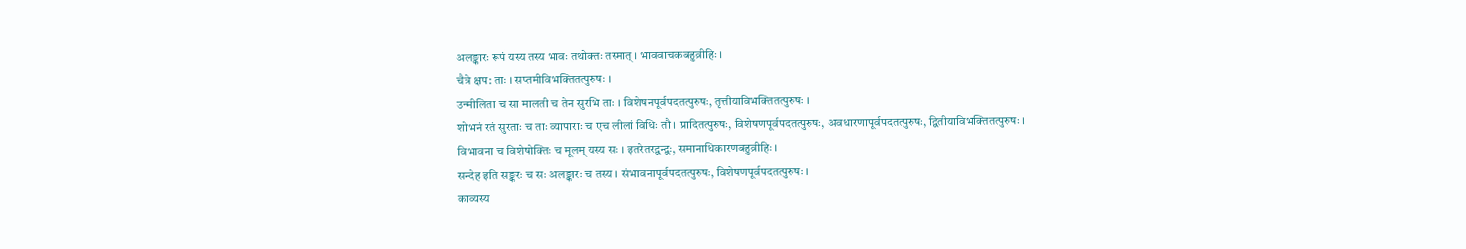अलङ्कारः रूपं यस्य तस्य भावः तथोक्तः तस्मात् । भाववाचकबहुव्रीहिः ।
चैत्रे क्षप: ताः । सप्तमीविभक्तितत्पुरुषः ।
उन्मीलिता च सा मालती च तेन सुरभि ताः । विशेषनपूर्वपदतत्पुरुषः, तृत्तीयाविभक्तितत्पुरुषः ।
शोभनं रतं सुरताः च ताः व्यापाराः च एच लीलां विधिः तौ । प्रादितत्पुरुषः, विशेषणपूर्वपदतत्पुरुषः, अवधारणापूर्वपदतत्पुरुषः, द्वितीयाविभक्तितत्पुरुषः ।
विभावना च विशेषोक्तिः च मूलम् यस्य सः । इतरेतरद्वन्द्वः, समानाधिकारणबहुव्रीहिः ।
सन्देह इति सङ्करः च सः अलङ्कारः च तस्य । संभावनापूर्वपदतत्पुरुषः, विशेषणपूर्वपदतत्पुरुषः ।
काव्यस्य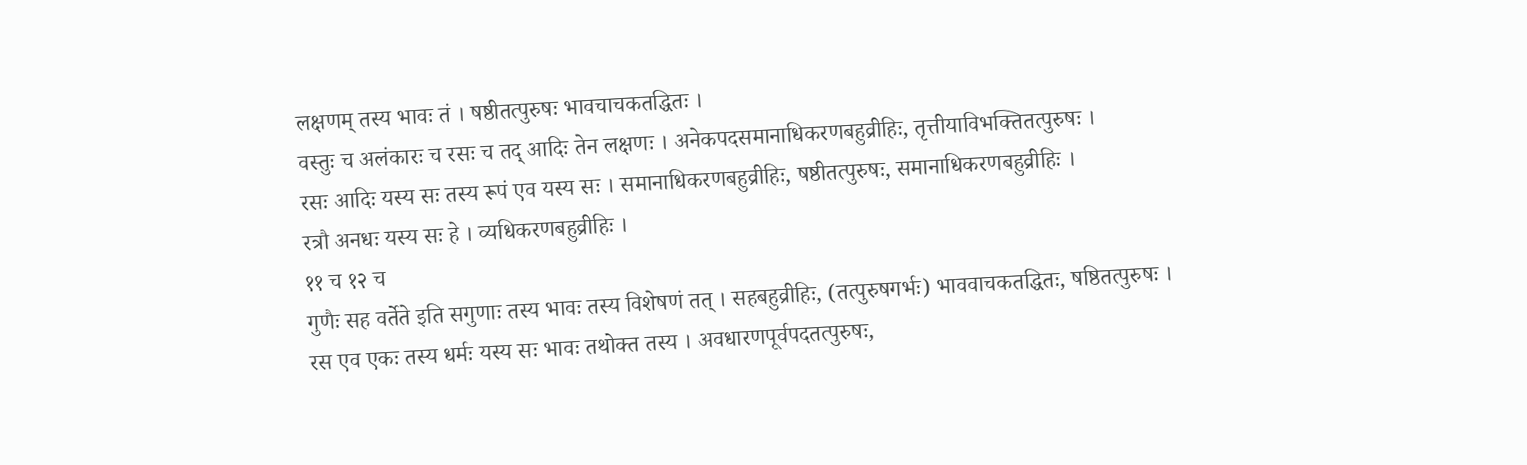लक्षणम् तस्य भावः तं । षष्ठीतत्पुरुषः भावचाचकतद्धितः ।
वस्तुः च अलंकारः च रसः च तद् आदिः तेन लक्षणः । अनेकपदसमानाधिकरणबहुव्रीहिः, तृत्तीयाविभक्तितत्पुरुषः ।
रसः आदिः यस्य सः तस्य रूपं एव यस्य सः । समानाधिकरणबहुव्रीहिः, षष्ठीतत्पुरुषः, समानाधिकरणबहुव्रीहिः ।
रत्रौ अनधः यस्य सः हे । व्यधिकरणबहुव्रीहिः ।
११ च १२ च
गुणैः सह वर्तेते इति सगुणाः तस्य भावः तस्य विशेषणं तत् । सहबहुव्रीहिः, (तत्पुरुषगर्भः) भाववाचकतद्धितः, षष्ठितत्पुरुषः ।
रस एव एकः तस्य धर्मः यस्य सः भावः तथोक्त तस्य । अवधारणपूर्वपदतत्पुरुषः,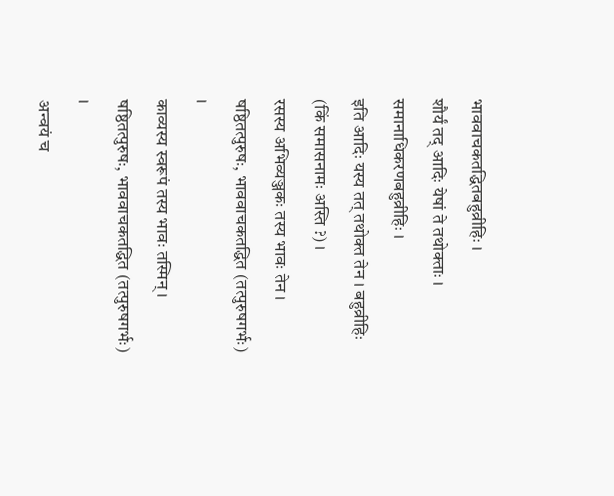भाववाचकतद्धितबहुव्रीहिः ।
शौर्यं तद् आदिः येषां ते तथोक्ताः । समानाधिकरणबहुव्रीहिः ।
इति आदिः यस्य तत् तथोक्त तेन । बहुव्रीहिः (किं समासनामः अस्ति ?) ।
रसस्य अभिव्यञ्जकः तस्य भावः तेन । षष्ठितत्पुरुषः, भाववाचकतद्धित (तत्पुरुषगर्भः) ।
काव्यस्य स्वरूपं तस्य भावः तस्मिन् । षष्ठितत्पुरुषः, भाववाचकतद्धित (तत्पुरुषगर्भः) ।
अन्वयं च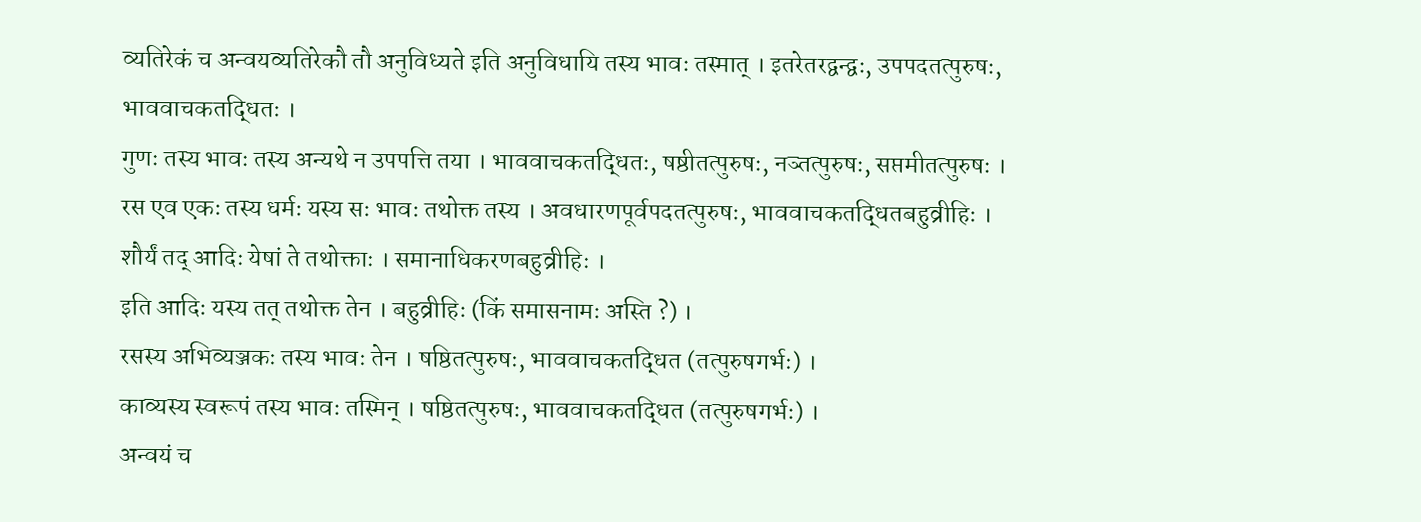व्यतिरेकं च अन्वयव्यतिरेकौ तौ अनुविध्यते इति अनुविधायि तस्य भावः तस्मात् । इतरेतरद्वन्द्वः, उपपदतत्पुरुषः, भाववाचकतद्धितः ।
गुणः तस्य भावः तस्य अन्यथे न उपपत्ति तया । भाववाचकतद्धितः, षष्ठीतत्पुरुषः, नञ्तत्पुरुषः, सप्तमीतत्पुरुषः ।
रस एव एकः तस्य धर्मः यस्य सः भावः तथोक्त तस्य । अवधारणपूर्वपदतत्पुरुषः, भाववाचकतद्धितबहुव्रीहिः ।
शौर्यं तद् आदिः येषां ते तथोक्ताः । समानाधिकरणबहुव्रीहिः ।
इति आदिः यस्य तत् तथोक्त तेन । बहुव्रीहिः (किं समासनामः अस्ति ?) ।
रसस्य अभिव्यञ्जकः तस्य भावः तेन । षष्ठितत्पुरुषः, भाववाचकतद्धित (तत्पुरुषगर्भः) ।
काव्यस्य स्वरूपं तस्य भावः तस्मिन् । षष्ठितत्पुरुषः, भाववाचकतद्धित (तत्पुरुषगर्भः) ।
अन्वयं च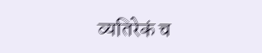व्यतिरेकं च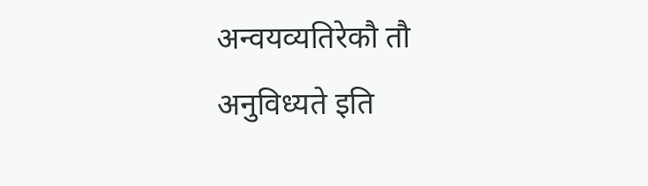अन्वयव्यतिरेकौ तौ अनुविध्यते इति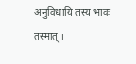अनुविधायि तस्य भावः तस्मात् ।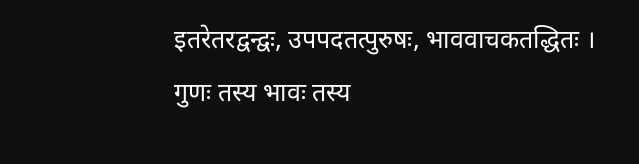इतरेतरद्वन्द्वः, उपपदतत्पुरुषः, भाववाचकतद्धितः ।
गुणः तस्य भावः तस्य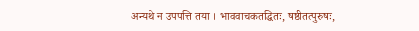अन्यथे न उपपत्ति तया । भाववाचकतद्धितः, षष्ठीतत्पुरुषः,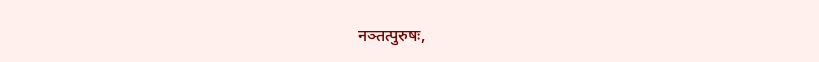नञ्तत्पुरुषः,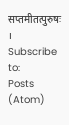सप्तमीतत्पुरुषः ।
Subscribe to:
Posts (Atom)